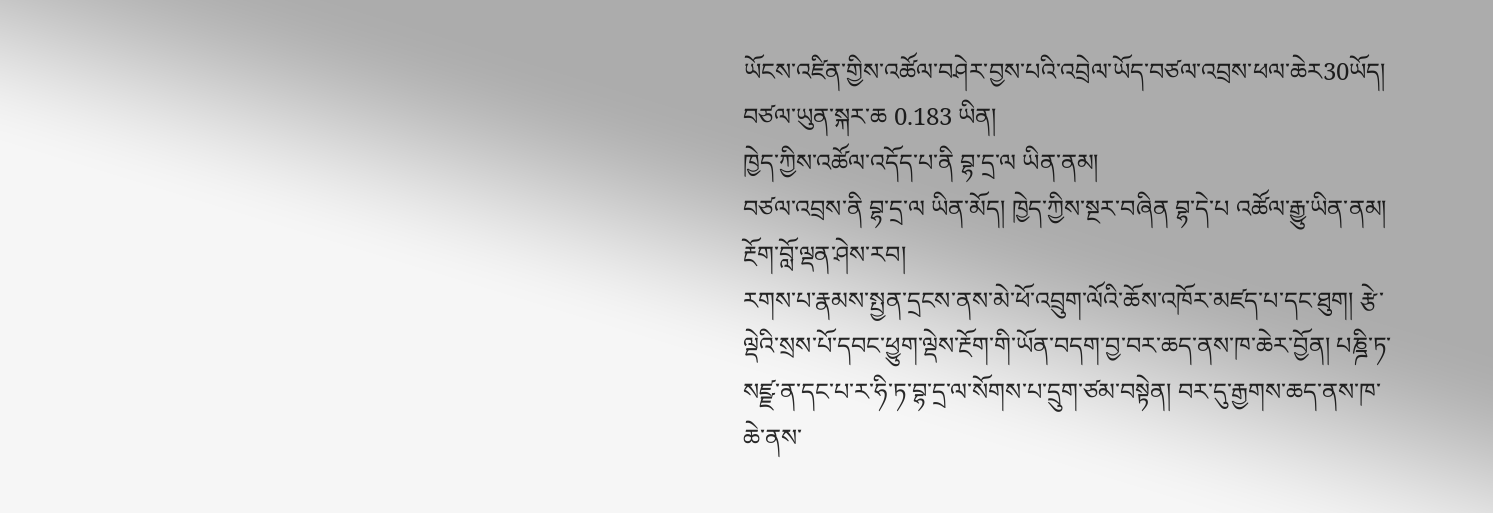ཡོངས་འཛིན་གྱིས་འཚོལ་བཤེར་བྱས་པའི་འབྲེལ་ཡོད་བཙལ་འབྲས་ཕལ་ཆེར30ཡོད།  བཙལ་ཡུན་སྐར་ཆ 0.183 ཡིན།
ཁྱེད་ཀྱིས་འཚོལ་འདོད་པ་ནི བྷ་དྲ་ལ ཡིན་ནམ།
བཙལ་འབྲས་ནི བྷ་དྲ་ལ ཡིན་མོད། ཁྱེད་ཀྱིས་སྔར་བཞིན བྷ་དེ་པ འཚོལ་རྒྱུ་ཡིན་ནམ།
རྔོག་བློ་ལྡན་ཤེས་རབ།
རགས་པ་རྣམས་སྤྱན་དྲངས་ནས་མེ་ཕོ་འབྲུག་ལོའི་ཆོས་འཁོར་མཛད་པ་དང་ཐུག། རྩེ་ལྡེའི་སྲས་པོ་དབང་ཕྱུག་ལྡེས་རྔོག་གི་ཡོན་བདག་བྱ་བར་ཆད་ནས་ཁ་ཆེར་བྱོན། པཎྜི་ཏ་སཛྫ་ན་དང་པ་ར་ཧི་ཏ་བྷ་དྲ་ལ་སོགས་པ་དྲུག་ཙམ་བསྟེན། བར་དུ་རྒྱགས་ཆད་ནས་ཁ་ཆེ་ནས་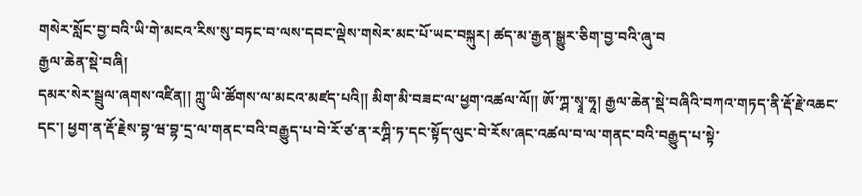གསེར་སློང་བྱ་བའི་ཡི་གེ་མངའ་རིས་སུ་བཏང་བ་ལས་དབང་ལྡེས་གསེར་མང་པོ་ཡང་བསྐུར། ཚད་མ་རྒྱན་སྒྱུར་ཅིག་བྱ་བའི་ཞུ་བ
རྒྱལ་ཆེན་སྡེ་བཞི།
དམར་སེར་སྦྲུལ་ཞགས་འཛིན།། ཀླུ་ཡི་ཚོགས་ལ་མངའ་མཛད་པའི།། མིག་མི་བཟང་ལ་ཕྱག་འཚལ་ལོ།། ཨོ་ཀྴ་སྭཱ་ཧཱ། རྒྱལ་ཆེན་སྡེ་བཞིའི་བཀའ་གཏད་ནི་རྡོ་རྗེ་འཆང་དང་། ཕྱག་ན་རྡོ་རྗེས་བྷ་ཝ་བྷ་དྲ་ལ་གནང་བའི་བརྒྱུད་པ་བེ་རོ་ཙ་ན་རཀྴི་ཏ་དང་སྟོད་ལུང་བེ་རོས་ཞང་འཚལ་བ་ལ་གནང་བའི་བརྒྱུད་པ་སྟེ་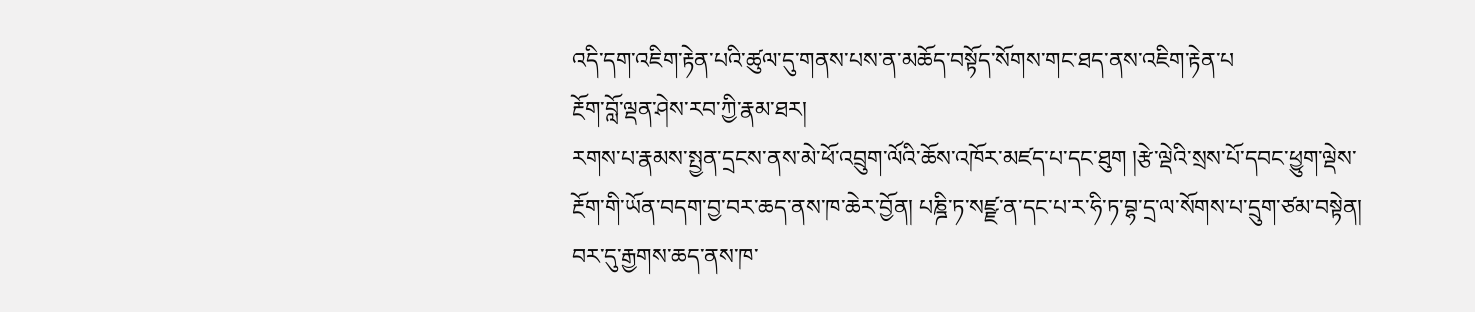འདི་དག་འཇིག་རྟེན་པའི་ཚུལ་དུ་གནས་པས་ན་མཆོད་བསྟོད་སོགས་གང་ཐད་ནས་འཇིག་རྟེན་པ
རྔོག་བློ་ལྡན་ཤེས་རབ་ཀྱི་རྣམ་ཐར།
རགས་པ་རྣམས་སྤྱན་དྲངས་ནས་མེ་ཕོ་འབྲུག་ལོའི་ཆོས་འཁོར་མཛད་པ་དང་ཐུག །རྩེ་ལྡེའི་སྲས་པོ་དབང་ཕྱུག་ལྡེས་རྔོག་གི་ཡོན་བདག་བྱ་བར་ཆད་ནས་ཁ་ཆེར་བྱོན། པཎྜི་ཏ་སཛྫ་ན་དང་པ་ར་ཧི་ཏ་བྷ་དྲ་ལ་སོགས་པ་དྲུག་ཙམ་བསྟེན། བར་དུ་རྒྱགས་ཆད་ནས་ཁ་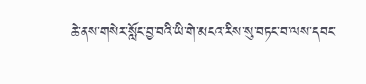ཆེ་ནས་གསེར་སློང་བྱ་བའི་ཡི་གེ་མངའ་རིས་སུ་བཏང་བ་ལས་དབང་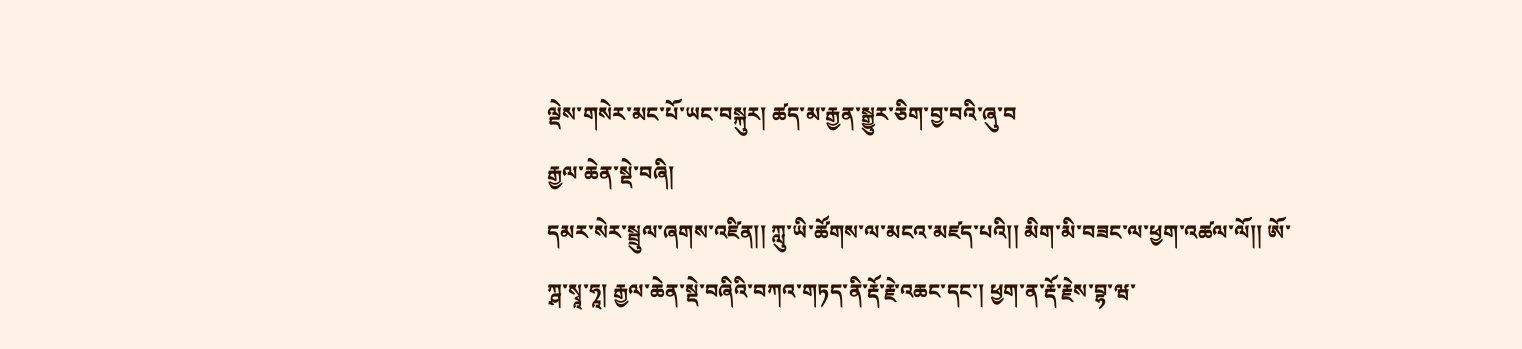ལྡེས་གསེར་མང་པོ་ཡང་བསྐུར། ཚད་མ་རྒྱན་སྒྱུར་ཅིག་བྱ་བའི་ཞུ་བ
རྒྱལ་ཆེན་སྡེ་བཞི།
དམར་སེར་སྦྲུལ་ཞགས་འཛིན།། ཀླུ་ཡི་ཚོགས་ལ་མངའ་མཛད་པའི།། མིག་མི་བཟང་ལ་ཕྱག་འཚལ་ལོ།། ཨོ་ཀྴ་སྭཱ་ཧཱ། རྒྱལ་ཆེན་སྡེ་བཞིའི་བཀའ་གཏད་ནི་རྡོ་རྗེ་འཆང་དང་། ཕྱག་ན་རྡོ་རྗེས་བྷ་ཝ་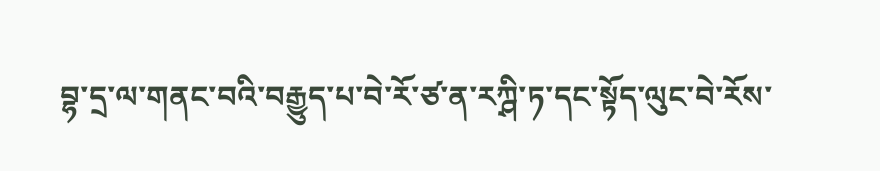བྷ་དྲ་ལ་གནང་བའི་བརྒྱུད་པ་བེ་རོ་ཙ་ན་རཀྴི་ཏ་དང་སྟོད་ལུང་བེ་རོས་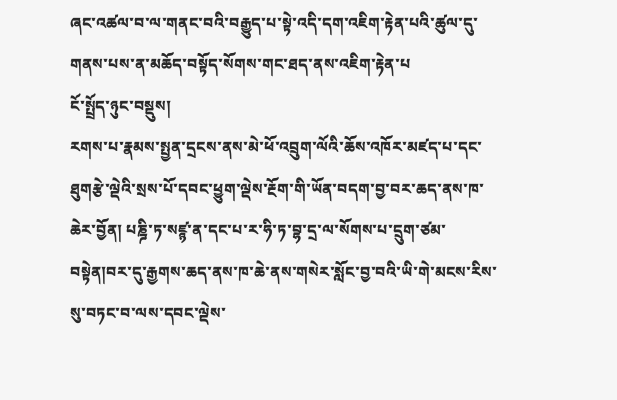ཞང་འཚལ་བ་ལ་གནང་བའི་བརྒྱུད་པ་སྟེ་འདི་དག་འཇིག་རྟེན་པའི་ཚུལ་དུ་གནས་པས་ན་མཆོད་བསྟོད་སོགས་གང་ཐད་ནས་འཇིག་རྟེན་པ
ངོ་སྤྲོད་ཉུང་བསྡུས།
རགས་པ་རྣམས་སྤྱན་དྲངས་ནས་མེ་ཕོ་འབྲུག་ལོའི་ཆོས་འཁོར་མཛད་པ་དང་ཐུགརྩེ་ལྡེའི་སྲས་པོ་དབང་ཕྱུག་ལྡེས་རྔོག་གི་ཡོན་བདག་བྱ་བར་ཆད་ནས་ཁ་ཆེར་བྱོན། པཎྜི་ཏ་སཛྙ་ན་དང་པ་ར་ཧི་ཏ་བྷ་དྲ་ལ་སོགས་པ་དྲུག་ཙམ་བསྟེན།བར་དུ་རྒྱགས་ཆད་ནས་ཁ་ཆེ་ནས་གསེར་སློང་བྱ་བའི་ཡི་གེ་མངས་རིས་སུ་བཏང་བ་ལས་དབང་ལྡེས་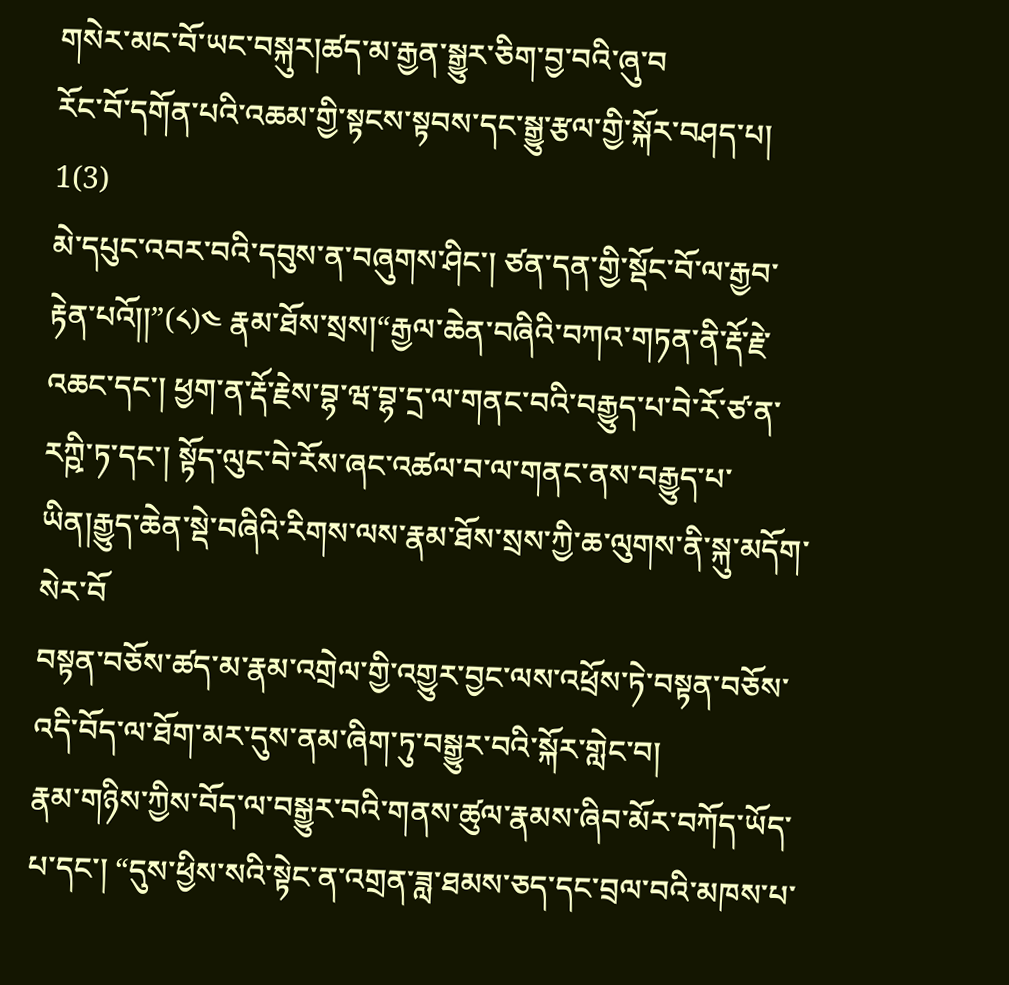གསེར་མང་བོ་ཡང་བསྐུར།ཚད་མ་རྒྱན་སྒྱུར་ཅིག་བྱ་བའི་ཞུ་བ
རོང་བོ་དགོན་པའི་འཆམ་གྱི་སྟངས་སྟབས་དང་སྒྱུ་རྩལ་གྱི་སྐོར་བཤད་པ། 1(3)
མེ་དཔུང་འབར་བའི་དབུས་ན་བཞུགས་ཤིང་། ཙན་དན་གྱི་སྡོང་བོ་ལ་རྒྱབ་རྟེན་པའོ།།”(༨)༤ རྣམ་ཐོས་སྲས།“རྒྱལ་ཆེན་བཞིའི་བཀའ་གཏན་ནི་རྡོ་རྗེ་འཆང་དང་། ཕྱག་ན་རྡོ་རྗེས་བྷ་ཝ་བྷ་དྲ་ལ་གནང་བའི་བརྒྱུད་པ་བེ་རོ་ཙ་ན་རཀྵི་ཏ་དང་། སྟོད་ལུང་བེ་རོས་ཞང་འཚལ་བ་ལ་གནང་ནས་བརྒྱུད་པ་ཡིན།རྒྱུད་ཆེན་སྡེ་བཞིའི་རིགས་ལས་རྣམ་ཐོས་སྲས་ཀྱི་ཆ་ལུགས་ནི་སྐུ་མདོག་སེར་བོ
བསྟན་བཅོས་ཚད་མ་རྣམ་འགྲེལ་གྱི་འགྱུར་བྱང་ལས་འཕྲོས་ཏེ་བསྟན་བཅོས་འདི་བོད་ལ་ཐོག་མར་དུས་ནམ་ཞིག་ཏུ་བསྒྱུར་བའི་སྐོར་གླེང་བ།
རྣམ་གཉིས་ཀྱིས་བོད་ལ་བསྒྱུར་བའི་གནས་ཚུལ་རྣམས་ཞིབ་མོར་བཀོད་ཡོད་པ་དང་། “དུས་ཕྱིས་སའི་སྟེང་ན་འགྲན་ཟླ་ཐམས་ཅད་དང་བྲལ་བའི་མཁས་པ་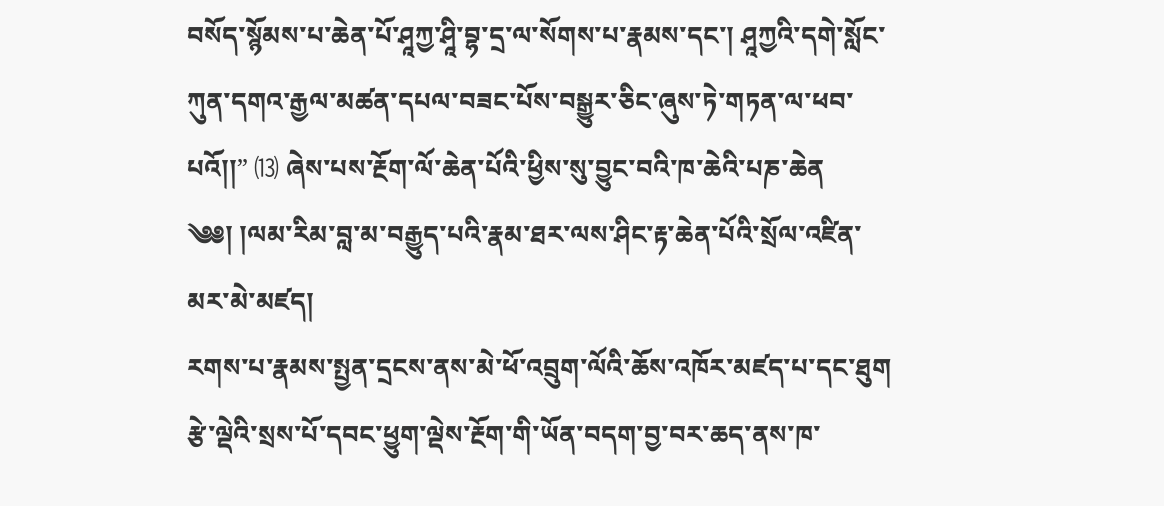བསོད་སྙོམས་པ་ཆེན་པོ་ཤཱཀྱ་ཤཱི་བྷ་དྲ་ལ་སོགས་པ་རྣམས་དང་། ཤཱཀྱའི་དགེ་སློང་ཀུན་དགའ་རྒྱལ་མཚན་དཔལ་བཟང་པོས་བསྒྱུར་ཅིང་ཞུས་ཏེ་གཏན་ལ་ཕབ་པའོ།།” ⒀ ཞེས་པས་རྔོག་ལོ་ཆེན་པོའི་ཕྱིས་སུ་བྱུང་བའི་ཁ་ཆེའི་པཎ་ཆེན
༄༅། །ལམ་རིམ་བླ་མ་བརྒྱུད་པའི་རྣམ་ཐར་ལས་ཤིང་རྟ་ཆེན་པོའི་སྲོལ་འཛིན་མར་མེ་མཛད།
རགས་པ་རྣམས་སྤྱན་དྲངས་ནས་མེ་ཕོ་འབྲུག་ལོའི་ཆོས་འཁོར་མཛད་པ་དང་ཐུག རྩེ་ལྡེའི་སྲས་པོ་དབང་ཕྱུག་ལྡེས་རྔོག་གི་ཡོན་བདག་བྱ་བར་ཆད་ནས་ཁ་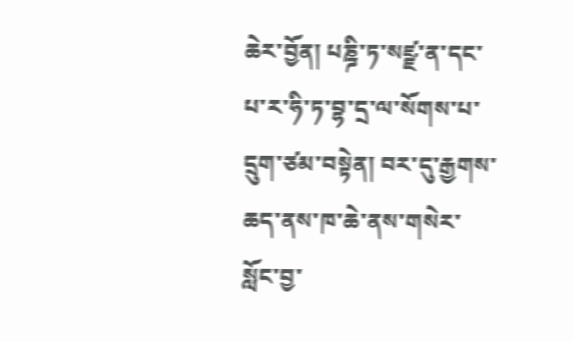ཆེར་བྱོན། པཎྜི་ཏ་སཛྫ་ན་དང་པ་ར་ཧི་ཏ་བྷ་དྲ་ལ་སོགས་པ་དྲུག་ཙམ་བསྟེན། བར་དུ་རྒྱགས་ཆད་ནས་ཁ་ཆེ་ནས་གསེར་སློང་བྱ་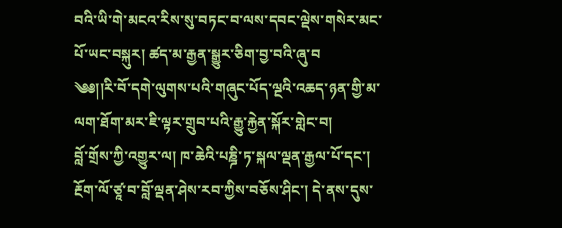བའི་ཡི་གེ་མངའ་རིས་སུ་བཏང་བ་ལས་དབང་ལྡེས་གསེར་མང་པོ་ཡང་བསྐུར། ཚད་མ་རྒྱན་སྒྱུར་ཅིག་བྱ་བའི་ཞུ་བ
༄༅།།རི་བོ་དགེ་ལུགས་པའི་གཞུང་པོད་ལྔའི་འཆད་ཉན་གྱི་མ་ལག་ཐོག་མར་ཇི་ལྟར་གྲུབ་པའི་རྒྱུ་རྐྱེན་སྐོར་གླེང་བ།
བློ་གྲོས་ཀྱི་འགྱུར་ལ། ཁ་ཆེའི་པཎྜི་ཏ་སྐལ་ལྡན་རྒྱལ་པོ་དང་། རྔོག་ལོ་ཙཱ་བ་བློ་ལྡན་ཤེས་རབ་ཀྱིས་བཅོས་ཤིང་། དེ་ནས་དུས་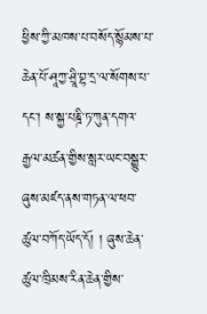ཕྱིས་ཀྱི་མཁས་པ་བསོད་སྙོམས་པ་ཆེན་པོ་ཤཱཀྱ་ཤྲཱི་བྷ་དྲ་ལ་སོགས་པ་དང་། ས་སྐྱ་པཎྜི་ཏ་ཀུན་དགའ་རྒྱལ་མཚན་གྱིས་སླར་ཡང་བསྒྱུར་ཞུས་མཛད་ནས་གཏན་ལ་ཕབ་ཚུལ་བཀོད་ཡོད་དོ། ། ཞུས་ཆེན་ཚུལ་ཁྲིམས་རིན་ཆེན་གྱིས་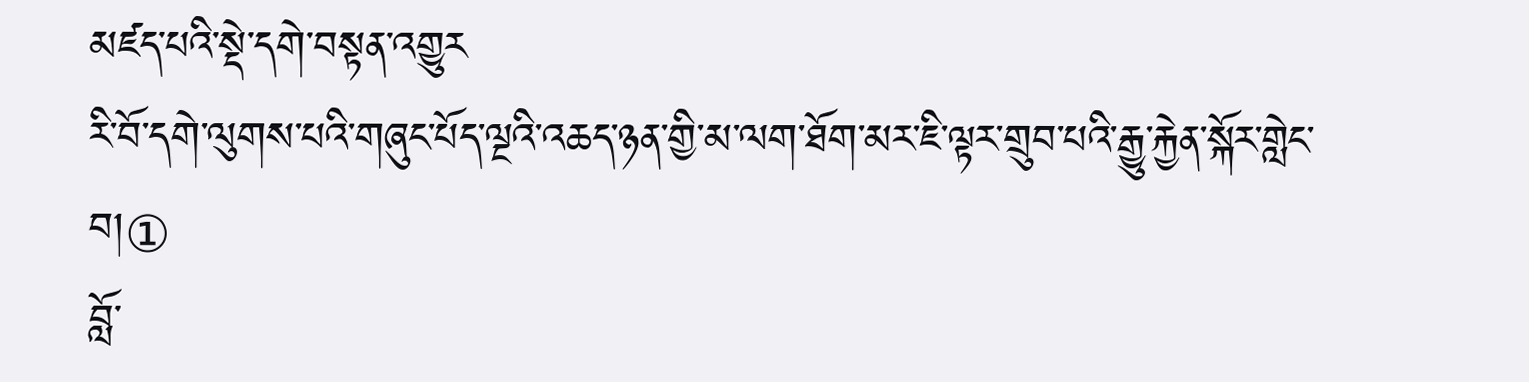མཛད་པའི་སྡེ་དགེ་བསྟན་འགྱུར
རི་བོ་དགེ་ལུགས་པའི་གཞུང་པོད་ལྔའི་འཆད་ཉན་གྱི་མ་ལག་ཐོག་མར་ཇི་ལྟར་གྲུབ་པའི་རྒྱུ་རྐྱེན་སྐོར་གླེང་བ།①
བློ་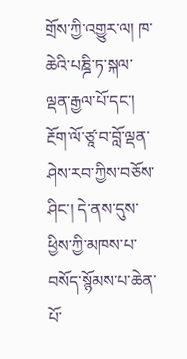གྲོས་ཀྱི་འགྱུར་ལ། ཁ་ཆེའི་པཎྜི་ཏ་སྐལ་ལྡན་རྒྱལ་པོ་དང་། རྔོག་ལོ་ཙཱ་བ་བློ་ལྡན་ཤེས་རབ་ཀྱིས་བཅོས་ཤིང་། དེ་ནས་དུས་ཕྱིས་ཀྱི་མཁས་པ་བསོད་སྙོམས་པ་ཆེན་པོ་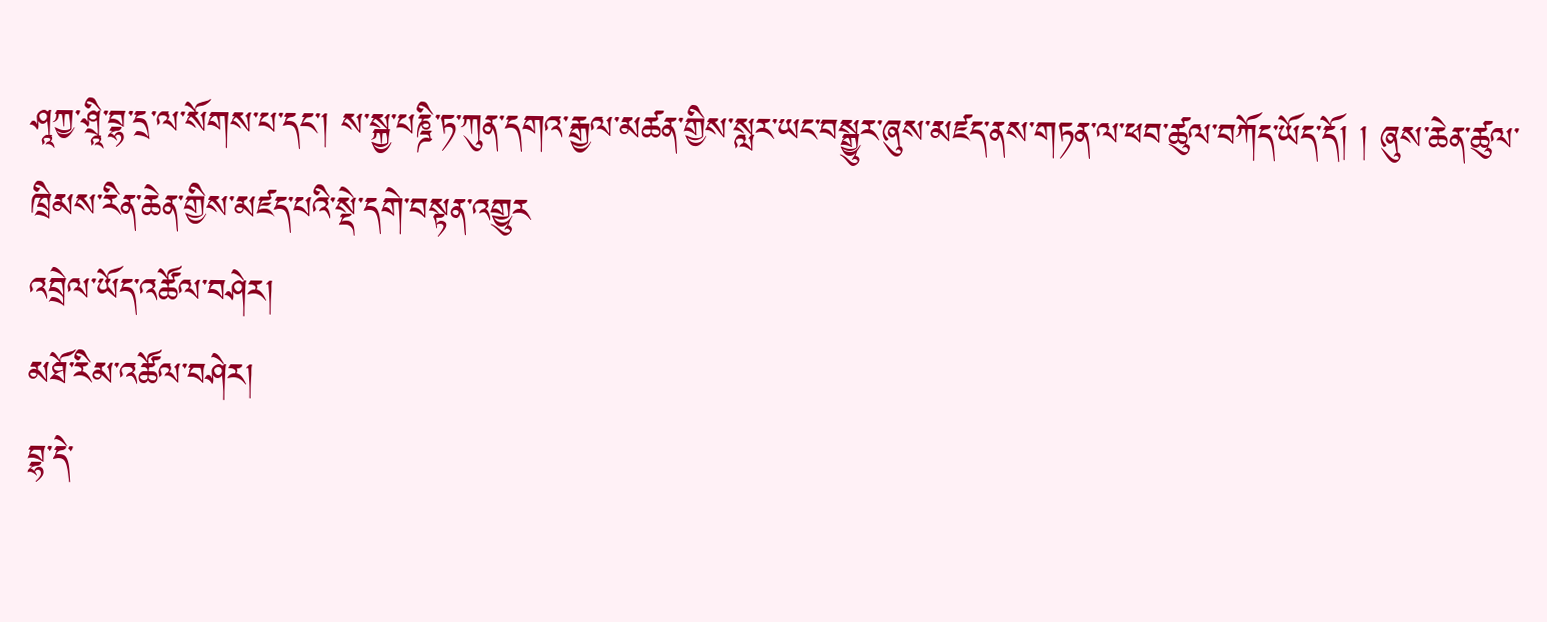ཤཱཀྱ་ཤྲཱི་བྷ་དྲ་ལ་སོགས་པ་དང་། ས་སྐྱ་པཎྜི་ཏ་ཀུན་དགའ་རྒྱལ་མཚན་གྱིས་སླར་ཡང་བསྒྱུར་ཞུས་མཛད་ནས་གཏན་ལ་ཕབ་ཚུལ་བཀོད་ཡོད་དོ། ། ཞུས་ཆེན་ཚུལ་ཁྲིམས་རིན་ཆེན་གྱིས་མཛད་པའི་སྡེ་དགེ་བསྟན་འགྱུར
འབྲེལ་ཡོད་འཚོལ་བཤེར།
མཐོ་རིམ་འཚོལ་བཤེར།
བྷ་དེ་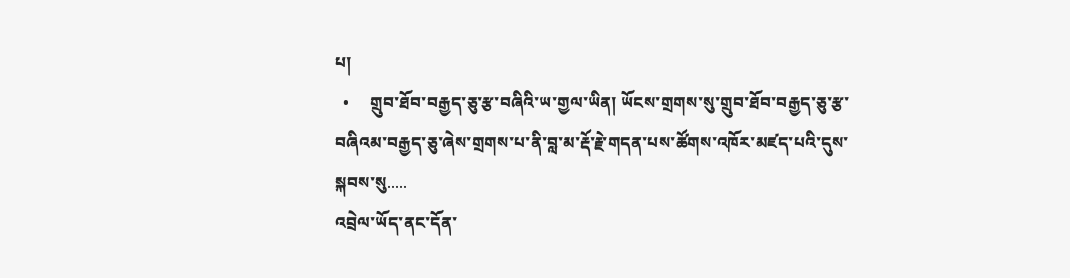པ།
  •     གྲུབ་ཐོབ་བརྒྱད་ཅུ་རྩ་བཞིའི་ཡ་གྱལ་ཡིན། ཡོངས་གྲགས་སུ་གྲུབ་ཐོབ་བརྒྱད་ཅུ་རྩ་བཞིའམ་བརྒྱད་ཅུ་ཞེས་གྲགས་པ་ནི་བླ་མ་རྡོ་རྗེ་གདན་པས་ཚོགས་འཁོར་མཛད་པའི་དུས་སྐབས་སུ.....
འབྲེལ་ཡོད་ནང་དོན་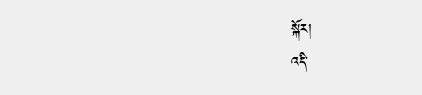སྐོར།
འདི་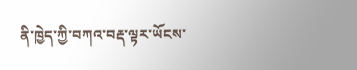ནི་ཁྱེད་ཀྱི་བཀའ་བརྡ་ལྟར་ཡོངས་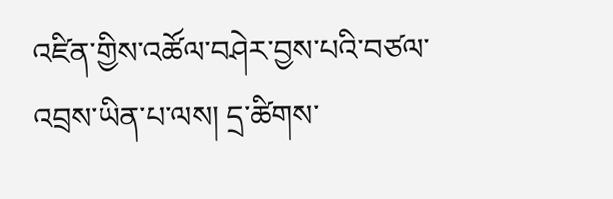འཛིན་གྱིས་འཚོལ་བཤེར་བྱས་པའི་བཙལ་འབྲས་ཡིན་པ་ལས། དྲ་ཚིགས་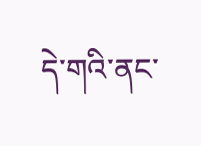དེ་གའི་ནང་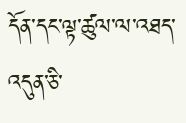དོན་དང་ལྟ་ཚུལ་ལ་འཐད་འདུན་ཅི་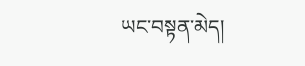ཡང་བསྟན་མེད།